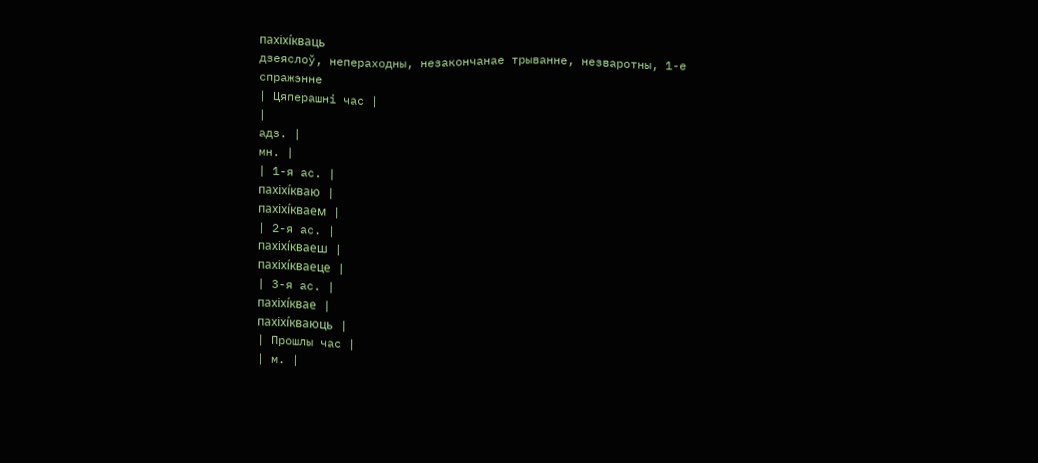пахіхі́кваць
дзеяслоў, непераходны, незакончанае трыванне, незваротны, 1-е спражэнне
| Цяперашні час |
|
адз. |
мн. |
| 1-я ас. |
пахіхі́кваю |
пахіхі́кваем |
| 2-я ас. |
пахіхі́кваеш |
пахіхі́кваеце |
| 3-я ас. |
пахіхі́квае |
пахіхі́кваюць |
| Прошлы час |
| м. |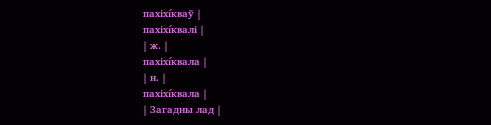пахіхі́кваў |
пахіхі́квалі |
| ж. |
пахіхі́квала |
| н. |
пахіхі́квала |
| Загадны лад |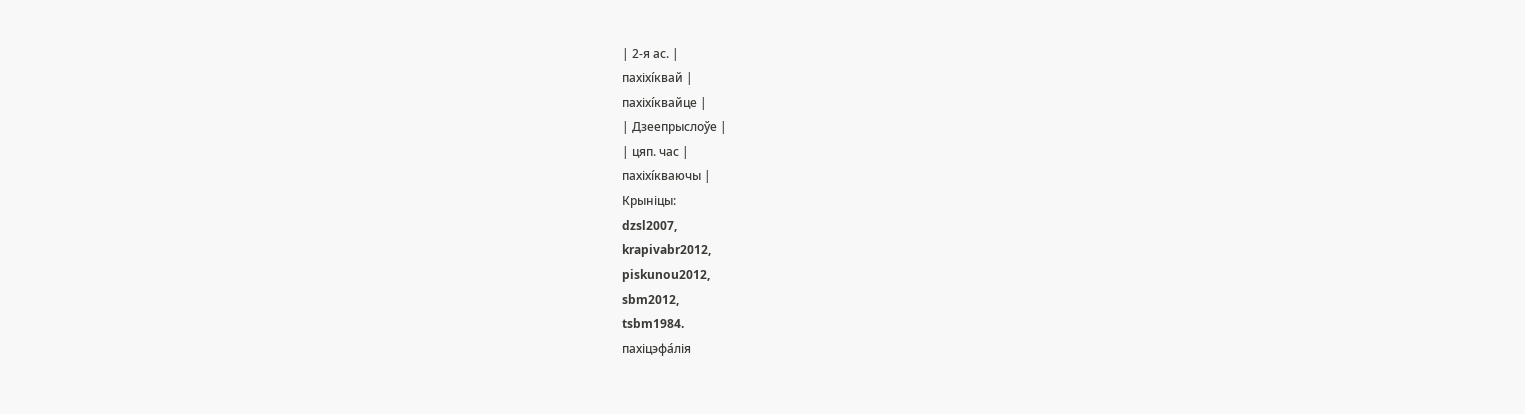| 2-я ас. |
пахіхі́квай |
пахіхі́квайце |
| Дзеепрыслоўе |
| цяп. час |
пахіхі́кваючы |
Крыніцы:
dzsl2007,
krapivabr2012,
piskunou2012,
sbm2012,
tsbm1984.
пахіцэфа́лія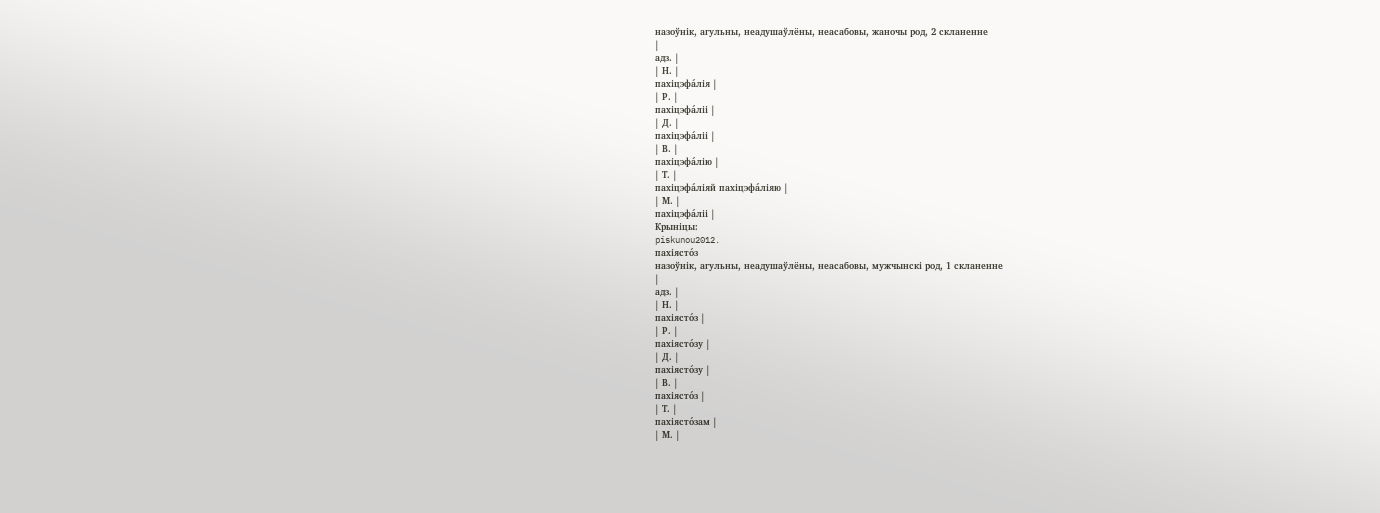назоўнік, агульны, неадушаўлёны, неасабовы, жаночы род, 2 скланенне
|
адз. |
| Н. |
пахіцэфа́лія |
| Р. |
пахіцэфа́ліі |
| Д. |
пахіцэфа́ліі |
| В. |
пахіцэфа́лію |
| Т. |
пахіцэфа́ліяй пахіцэфа́ліяю |
| М. |
пахіцэфа́ліі |
Крыніцы:
piskunou2012.
пахіясто́з
назоўнік, агульны, неадушаўлёны, неасабовы, мужчынскі род, 1 скланенне
|
адз. |
| Н. |
пахіясто́з |
| Р. |
пахіясто́зу |
| Д. |
пахіясто́зу |
| В. |
пахіясто́з |
| Т. |
пахіясто́зам |
| М. |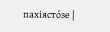пахіясто́зе |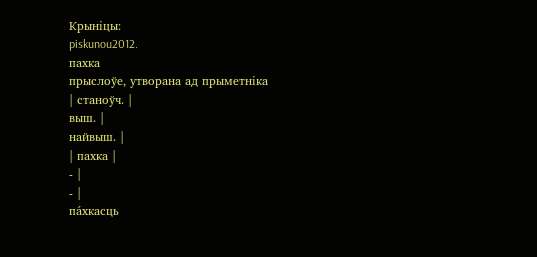Крыніцы:
piskunou2012.
пахка
прыслоўе, утворана ад прыметніка
| станоўч. |
выш. |
найвыш. |
| пахка |
- |
- |
па́хкасць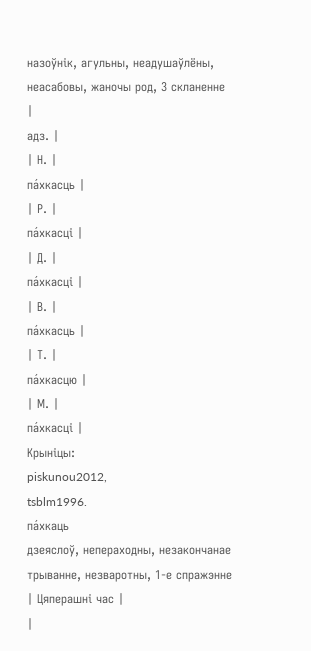назоўнік, агульны, неадушаўлёны, неасабовы, жаночы род, 3 скланенне
|
адз. |
| Н. |
па́хкасць |
| Р. |
па́хкасці |
| Д. |
па́хкасці |
| В. |
па́хкасць |
| Т. |
па́хкасцю |
| М. |
па́хкасці |
Крыніцы:
piskunou2012,
tsblm1996.
па́хкаць
дзеяслоў, непераходны, незакончанае трыванне, незваротны, 1-е спражэнне
| Цяперашні час |
|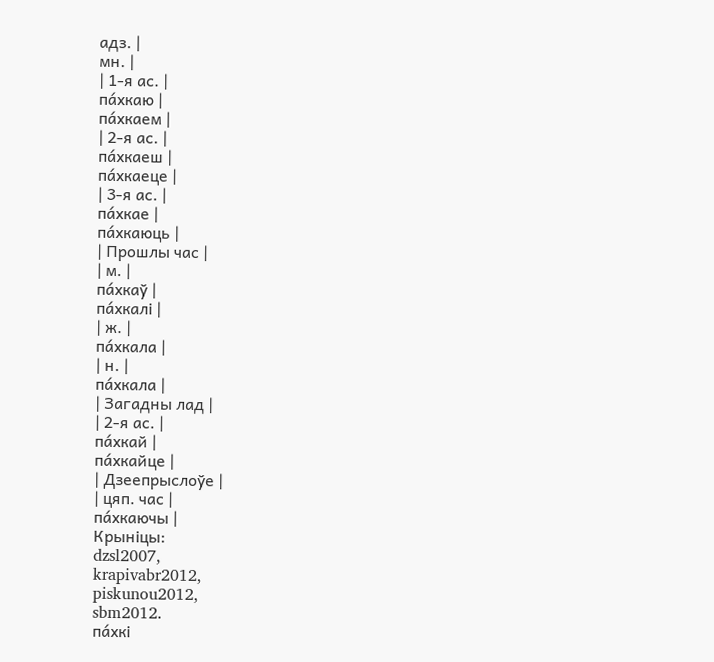адз. |
мн. |
| 1-я ас. |
па́хкаю |
па́хкаем |
| 2-я ас. |
па́хкаеш |
па́хкаеце |
| 3-я ас. |
па́хкае |
па́хкаюць |
| Прошлы час |
| м. |
па́хкаў |
па́хкалі |
| ж. |
па́хкала |
| н. |
па́хкала |
| Загадны лад |
| 2-я ас. |
па́хкай |
па́хкайце |
| Дзеепрыслоўе |
| цяп. час |
па́хкаючы |
Крыніцы:
dzsl2007,
krapivabr2012,
piskunou2012,
sbm2012.
па́хкі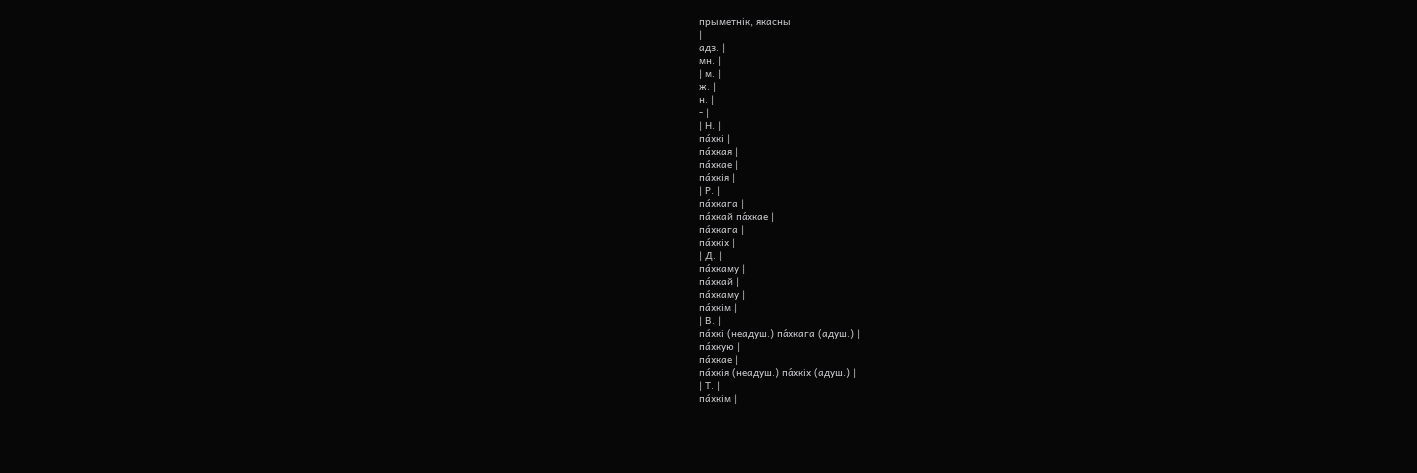прыметнік, якасны
|
адз. |
мн. |
| м. |
ж. |
н. |
- |
| Н. |
па́хкі |
па́хкая |
па́хкае |
па́хкія |
| Р. |
па́хкага |
па́хкай па́хкае |
па́хкага |
па́хкіх |
| Д. |
па́хкаму |
па́хкай |
па́хкаму |
па́хкім |
| В. |
па́хкі (неадуш.) па́хкага (адуш.) |
па́хкую |
па́хкае |
па́хкія (неадуш.) па́хкіх (адуш.) |
| Т. |
па́хкім |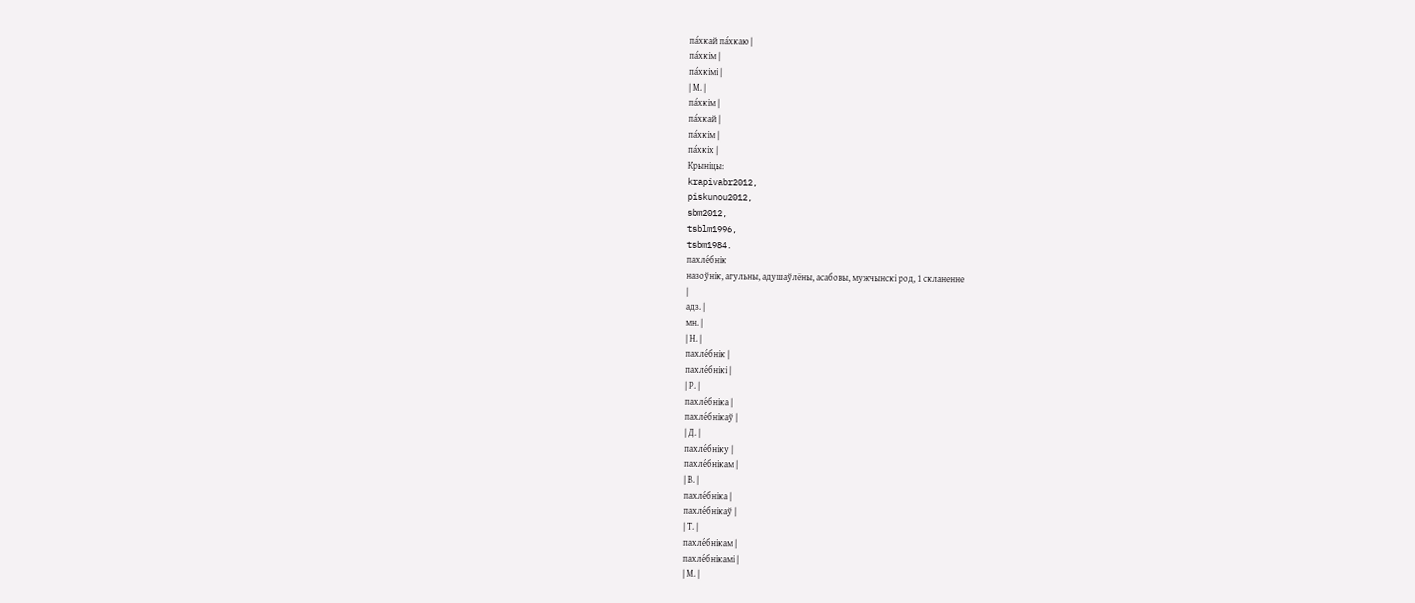па́хкай па́хкаю |
па́хкім |
па́хкімі |
| М. |
па́хкім |
па́хкай |
па́хкім |
па́хкіх |
Крыніцы:
krapivabr2012,
piskunou2012,
sbm2012,
tsblm1996,
tsbm1984.
пахле́бнік
назоўнік, агульны, адушаўлёны, асабовы, мужчынскі род, 1 скланенне
|
адз. |
мн. |
| Н. |
пахле́бнік |
пахле́бнікі |
| Р. |
пахле́бніка |
пахле́бнікаў |
| Д. |
пахле́бніку |
пахле́бнікам |
| В. |
пахле́бніка |
пахле́бнікаў |
| Т. |
пахле́бнікам |
пахле́бнікамі |
| М. |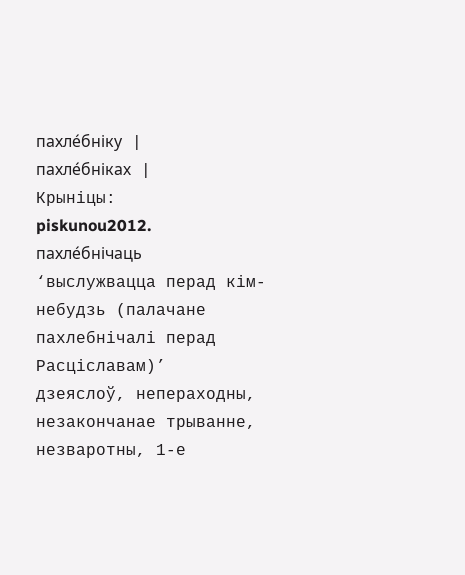пахле́бніку |
пахле́бніках |
Крыніцы:
piskunou2012.
пахле́бнічаць
‘выслужвацца перад кім-небудзь (палачане пахлебнічалі перад Расціславам)’
дзеяслоў, непераходны, незакончанае трыванне, незваротны, 1-е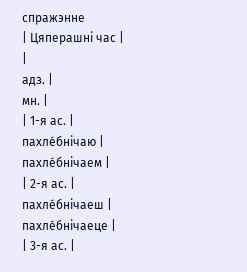спражэнне
| Цяперашні час |
|
адз. |
мн. |
| 1-я ас. |
пахле́бнічаю |
пахле́бнічаем |
| 2-я ас. |
пахле́бнічаеш |
пахле́бнічаеце |
| 3-я ас. |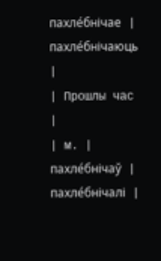пахле́бнічае |
пахле́бнічаюць |
| Прошлы час |
| м. |
пахле́бнічаў |
пахле́бнічалі |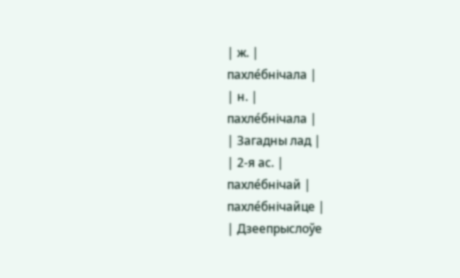| ж. |
пахле́бнічала |
| н. |
пахле́бнічала |
| Загадны лад |
| 2-я ас. |
пахле́бнічай |
пахле́бнічайце |
| Дзеепрыслоўе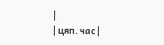|
| цяп. час |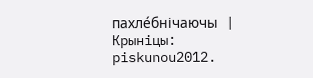пахле́бнічаючы |
Крыніцы:
piskunou2012.